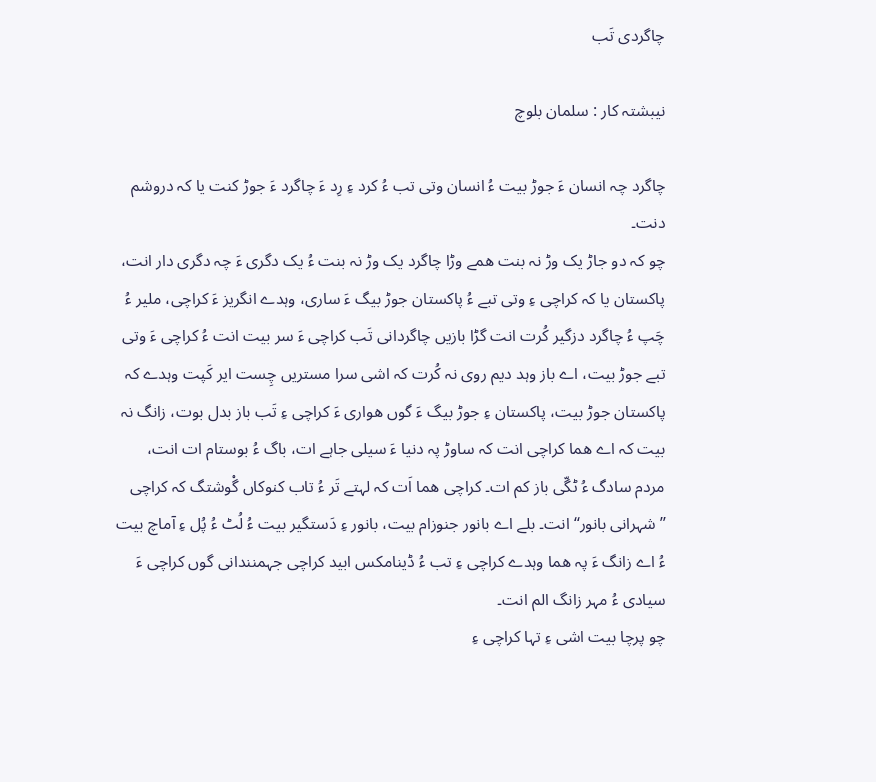چاگردی تَب

نیبشتہ کار : سلمان بلوچ

چاگرد چہ انسان ءَ جوڑ بیت ءُ انسان وتی تب ءُ کرد ءِ رِد ءَ چاگرد ءَ جوڑ کنت یا کہ دروشم دنت۔
چو کہ دو جاڑ یک وڑ نہ بنت ھمے وڑا چاگرد یک وڑ نہ بنت ءُ یک دگری ءَ چہ دگری دار انت، پاکستان یا کہ کراچی ءِ وتی تبے ءُ پاکستان جوڑ بیگ ءَ ساری، وہدے انگریز ءَ کراچی، ملیر ءُ چَپ ءُ چاگرد دزگیر کُرت انت گڑا بازیں چاگردانی تَب کراچی ءَ سر بیت انت ءُ کراچی ءَ وتی تبے جوڑ بیت، اے باز وہد دیم روی نہ کُرت کہ اشی سرا مستریں چِست ایر کَپت وہدے کہ پاکستان جوڑ بیت، پاکستان ءِ جوڑ بیگ ءَ گوں ھواری ءَ کراچی ءِ تَب باز بدل بوت، زانگ نہ بیت کہ اے ھما کراچی انت کہ ساوڑ پہ دنیا ءَ سیلی جاہے ات، باگ ءُ بوستام ات انت، مردم سادگ ءُ ٹگّی باز کم ات۔ کراچی ھما اَت کہ لہتے تَر ءُ تاب کنوکاں گْوشتگ کہ کراچی ’’شہرانی بانور‘‘ انت۔ بلے اے بانور جنوزام بیت، بانور ءِ دَستگیر بیت ءُ لُٹ ءُ پُل ءِ آماچ بیت ءُ اے زانگ ءَ پہ ھما وہدے کراچی ءِ تب ءُ ڈینامکس ابید کراچی جہمنندانی گوں کراچی ءَ سیادی ءُ مہر زانگ الم انت۔
چو پرچا بیت اشی ءِ تہا کراچی ءِ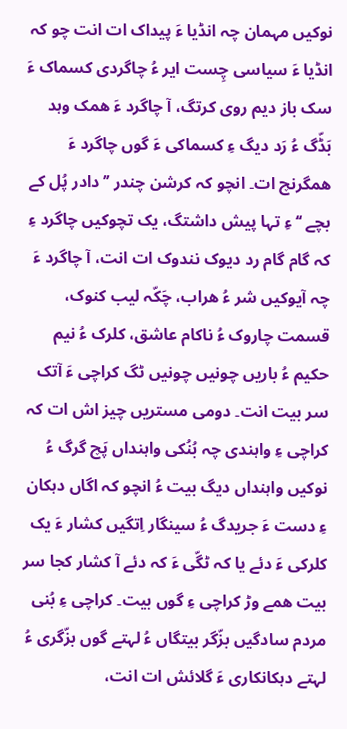نوکیں مہمان چہ انڈیا ءَ پیداک ات انت چو کہ انڈیا ءَ سیاسی چِست ایر ءُ چاگردی کسماک ءَ سک باز دیم روی کرتگ، آ چاگرد ءَ ھمک وہد بَڈّگ ءُ رَد دیگ ءِ کسماکی ءَ گوں چاگرد ءَ ھمگرنچ ات۔ انچو کہ کرشن چندر ’’دادر پُل کے بچے ‘‘ ءِ تہا پیش داشتگ، یک تچوکیں چاگرد ءِ کہ گام گام رد دیوک نندوک ات انت، آ چاگرد ءَ چہ آیوکیں شر ءُ ھراب، چَکّہ لیب کنوک، قسمت چاروک ءُ ناکام عاشق، کلرک ءُ نیم حکیم ءُ باریں چونیں چونیں ٹگ کراچی ءَ آتک سر بیت انت۔ دومی مستریں چیز اش ات کہ کراچی ءِ واہندی چہ بُنُکی واہنداں پَچ گرگ ءُ نوکیں واہنداں دیگ بیت ءُ انچو کہ اگاں دہکان ءِ دست ءَ جریدگ ءُ سینگار اِتگیں کشار ءَ یک کلرکی ءَ دئے یا کہ ٹگّی ءَ کہ دئے آ کشار کجا سر بیت ھمے وڑ کراچی ءِ گوں بیت۔ کراچی ءِ بُنی مردم سادگیں بزّگر بیتگاں ءُ لہتے گوں بزّگری ءُ لہتے دہکانکاری ءَ گلائش ات انت،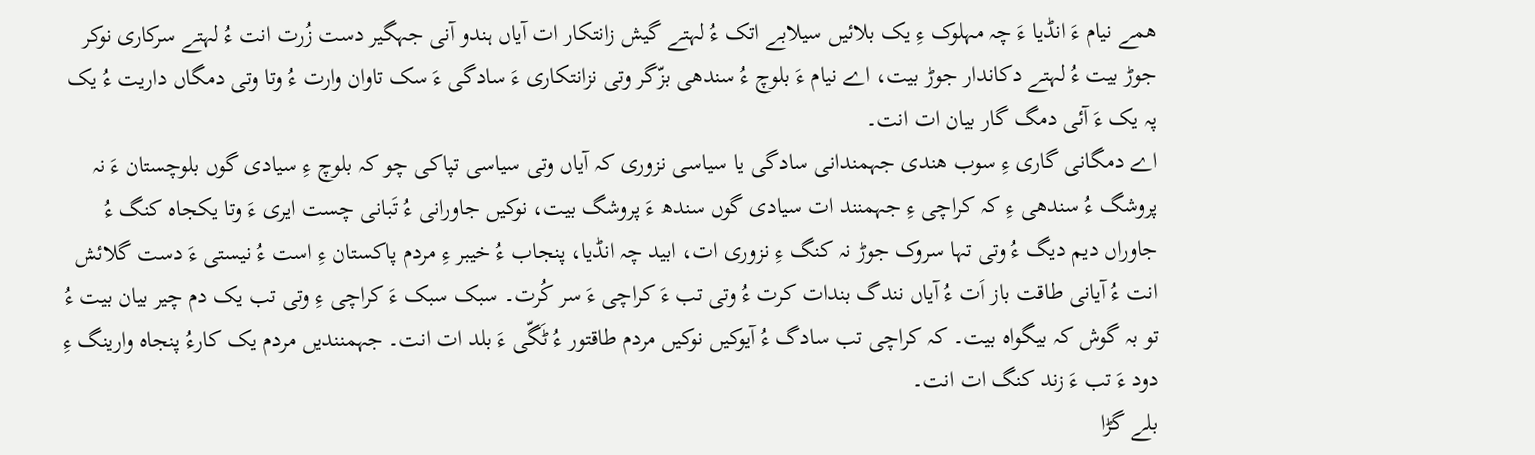ھمے نیام ءَ انڈیا ءَ چہ مہلوک ءِ یک بلائیں سیلابے اتک ءُ لہتے گیش زانتکار ات آیاں ہندو آنی جہگیر دست زُرت انت ءُ لہتے سرکاری نوکر جوڑ بیت ءُ لہتے دکاندار جوڑ بیت، اے نیام ءَ بلوچ ءُ سندھی بزّگر وتی نزانتکاری ءَ سادگی ءَ سک تاوان وارت ءُ وتا وتی دمگاں داریت ءُ یک پہ یک ءَ آئی دمگ گار بیان ات انت۔
اے دمگانی گاری ءِ سوب ھندی جہمندانی سادگی یا سیاسی نزوری کہ آیاں وتی سیاسی تپاکی چو کہ بلوچ ءِ سیادی گوں بلوچستان ءَ نہ پروشگ ءُ سندھی ءِ کہ کراچی ءِ جہمنند ات سیادی گوں سندھ ءَ پروشگ بیت، نوکیں جاورانی ءُ تَبانی چست ایری ءَ وتا یکجاہ کنگ ءُ جاوراں دیم دیگ ءُ وتی تہا سروک جوڑ نہ کنگ ءِ نزوری ات، ابید چہ انڈیا، پنجاب ءُ خیبر ءِ مردم پاکستان ءِ است ءُ نیستی ءَ دست گلائش انت ءُ آیانی طاقت باز اَت ءُ آیاں نندگ بندات کرت ءُ وتی تب ءَ کراچی ءَ سر کُرت۔ سبک سبک ءَ کراچی ءِ وتی تب یک دم چیر بیان بیت ءُ تو بہ گوش کہ بیگواہ بیت۔ کہ کراچی تب سادگ ءُ آیوکیں نوکیں مردم طاقتور ءُ ٹَگّی ءَ بلد ات انت۔ جہمنندیں مردم یک کارءُ پنجاہ وارینگ ءِ دود ءَ تب ءَ زند کنگ ات انت۔
بلے گڑا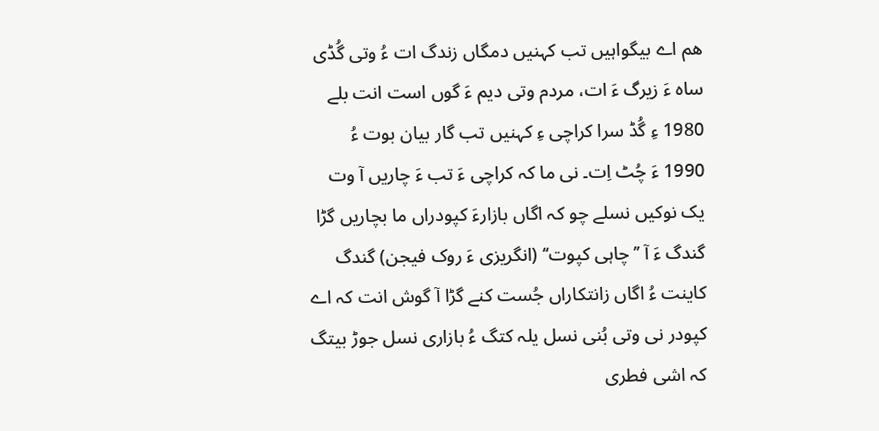ھم اے بیگواہیں تب کہنیں دمگاں زندگ ات ءُ وتی گُڈی ساہ ءَ زیرگ ءَ ات، مردم وتی دیم ءَ گوں است انت بلے 1980 ءِ گُڈ سرا کراچی ءِ کہنیں تب گار بیان بوت ءُ 1990 ءَ چُٹ اِت۔ نی ما کہ کراچی ءَ تب ءَ چاریں آ وت یک نوکیں نسلے چو کہ اگاں بازارءَ کپودراں ما بچاریں گڑا گندگ ءَ آ ’’چاہی کپوت‘‘ (انگریزی ءَ روک فیجن) گندگ کاینت ءُ اگاں زانتکاراں جُست کنے گڑا آ گوش انت کہ اے کپودر نی وتی بُنی نسل یلہ کتگ ءُ بازاری نسل جوڑ بیتگ کہ اشی فطری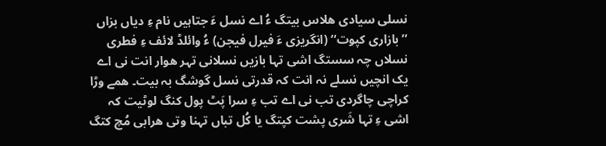نسلی سیادی ھلاس بیتگ ءُ اے نسل ءَ جتاہیں نام ءِ دیاں بزاں ’’بازاری کپوت‘‘ (انگریزی ءَ فیرل فیجن) ءُ وائلڈ لائف ءِ فطری نسلاں چہ سستگ اشی تہا بازیں نسلانی تہر ھوار انت نی اے یک انچیں نسلے نہ انت کہ قدرتی نسل گوشگ بہ بیت۔ ھمے وڑا کراچی چاگردی تب نی اے تب ءِ سرا پَٹ پول کنگ لوٹیت کہ اشی ءِ تہا شَری پشت کپتگ یا کُل تباں تہنا وتی ھرابی مُچ کتگ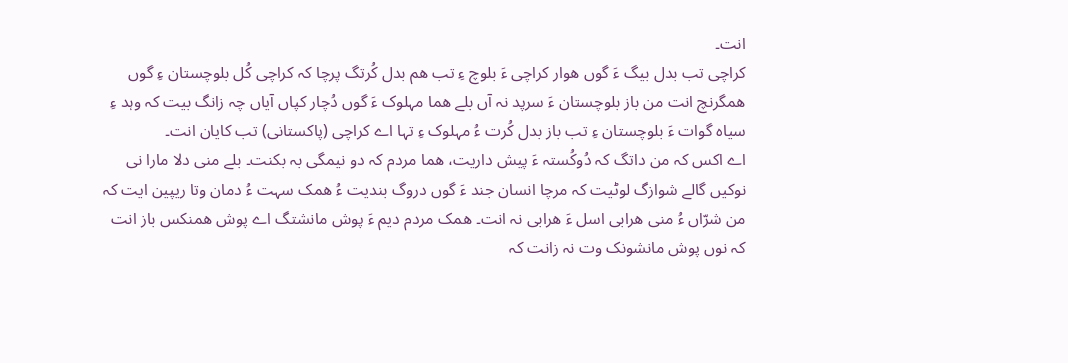انت۔
کراچی تب بدل بیگ ءَ گوں ھوار کراچی ءَ بلوچ ءِ تب ھم بدل کُرتگ پرچا کہ کراچی کُل بلوچستان ءِ گوں ھمگرنچ انت من باز بلوچستان ءَ سرپد نہ آں بلے ھما مہلوک ءَ گوں دُچار کپاں آیاں چہ زانگ بیت کہ وہد ءِ سیاہ گوات ءَ بلوچستان ءِ تب باز بدل کُرت ءُ مہلوک ءِ تہا اے کراچی (پاکستانی) تب کایان انت۔
اے اکس کہ من داتگ کہ دُوکُستہ ءَ پیش داریت، ھما مردم کہ دو نیمگی بہ بکنت۔ بلے منی دلا مارا نی نوکیں گالے شوازگ لوٹیت کہ مرچا انسان جند ءَ گوں دروگ بندیت ءُ ھمک سہت ءُ دمان وتا ریپین ایت کہ من شرّاں ءُ منی ھرابی اسل ءَ ھرابی نہ انت۔ ھمک مردم دیم ءَ پوش مانشتگ اے پوش ھمنکس باز انت کہ نوں پوش مانشونک وت نہ زانت کہ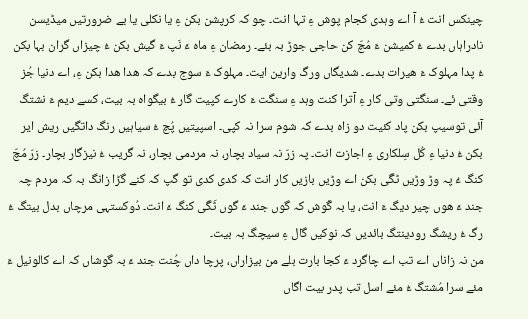چینکس انت ءُ آ اے وہدی کجام پوش ءِ تہا انت۔ چو کہ کرپشن بکن ءِ یا نکلی یا بے ضرورتیں میڈیسن نادراہاں بدے ءُ کمیشن ءَ مُچّ کن حاجی جوڑ بہ بئے۔ رمضان ءِ ماہ ءَ نَپ ءَ گیش بکن ءُ چیزاں گران بہا بکن ءُ پدا مہلوک ءَ ھیرات بدے۔ شدیگاں ورگ وارین ایت۔ مہلوک ءَ سوج بدے کہ ھدا ھدا بکن ءِ، اے دنیا جُز وقتی ئے۔ سنگتی وتی کار ءِ آترا کنت وہد ءِ سنگت ءَ کارے کپیت گار ءُ بیگواہ بہ بیت، کسے دیم ءَ نشتگ آئی توسیپ بکن پاد کئیت دو زاہ بدے کہ شوم سرا نہ کپی۔ اسپیتیں پُچ ءُ سیاہیں رنگ داتگیں ریش ایر بکن ءُ دنیا ءِ کُل سِلکاری ءِ اجازت انت۔ پہ زرّ نہ سیاد بچار، نہ مردمی بچار، نہ گریب ءُ نیزگار بچار۔ زرّ مُچّ کنگ ءُ پہ وڑ وڑیں ٹگّی بکن اے وڑیں بازیں کار انت کہ کدی کدی تو گپ کہ کنے گڑا زانگ بہ کہ مردم چہ جند ءَ ھوں چیر دیگ ءَ انت، یا بہ گْوش کہ گوں جند ءَ گوں ٹَگّی کنگ ءَ انت۔ دُوکستہی مرچاں بدل بیتگ ءُ رگ ءُ ریشگ رودینتگ بائدیں کہ نوکیں گال ءِ سیچگ بہ بیت۔
من نہ زاناں اے تب اے چاگرد ءَ کجا بارت بلے من بیزاراں، پرچا داں چُنت جند ءَ بہ گوشاں کہ اے کالونیل ءَ مئے سرا مُشتگ ءُ مئے اسل تب پدر بیت اگاں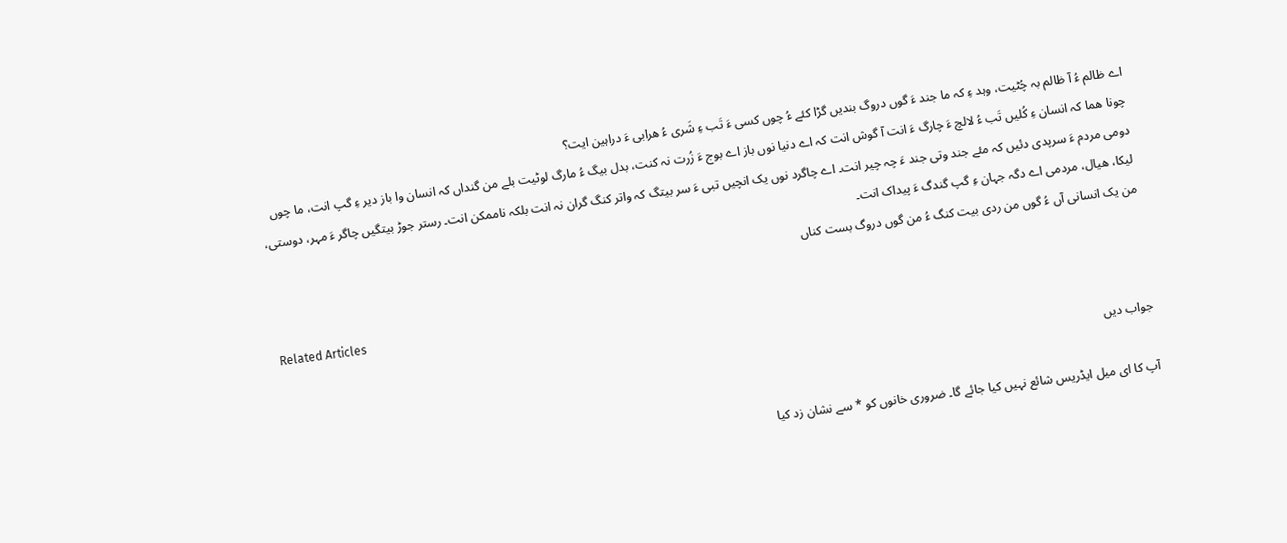اے ظالم ءُ آ ظالم بہ چُٹیت، وہد ءِ کہ ما جند ءَ گوں دروگ بندیں گڑا کئے ءُ چوں کسی ءَ تَب ءِ شَری ءُ ھرابی ءَ دراہین ایت؟
چونا ھما کہ انسان ءِ کُلیں تَب ءُ لالچ ءَ چارگ ءَ انت آ گوش انت کہ اے دنیا نوں باز اے بوج ءَ زُرت نہ کنت، بدل بیگ ءُ مارگ لوٹیت بلے من گنداں کہ انسان وا باز دیر ءِ گپ انت، ما چوں دومی مردم ءَ سرپدی دئیں کہ مئے جند وتی جند ءَ چہ چیر انت۔ اے چاگرد نوں یک انچیں تبی ءَ سر بیتگ کہ واتر کنگ گران نہ انت بلکہ ناممکن انت۔ رستر جوڑ بیتگیں چاگر ءَ مہر، دوستی، لیکا، ھیال، مردمی اے دگہ جہان ءِ گپ گندگ ءَ پیداک انت۔
من یک انسانی آں ءُ گوں من ردی بیت کنگ ءُ من گوں دروگ بست کناں

Related Articles

جواب دیں

آپ کا ای میل ایڈریس شائع نہیں کیا جائے گا۔ ضروری خانوں کو * سے نشان زد کیا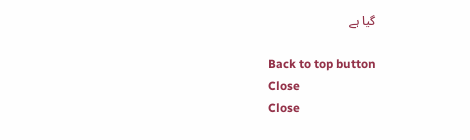گیا ہے

Back to top button
Close
Close